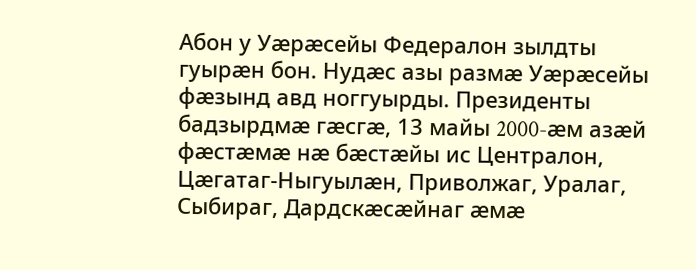Абон у Уæрæсейы Федералон зылдты гуырæн бон. Нудæс азы размæ Уæрæсейы фæзынд авд ноггуырды. Президенты бадзырдмæ гæсгæ, 13 майы 2000-æм азæй фæстæмæ нæ бæстæйы ис Централон, Цæгатаг-Ныгуылæн, Приволжаг, Уралаг, Сыбираг, Дардскæсæйнаг æмæ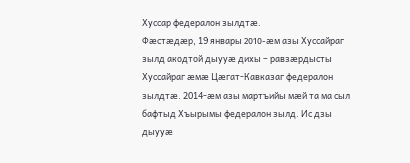Хуссар федералон зылдтæ.
Фæстæдæр, 19 январы 2010-æм азы Хуссайраг зылд акодтой дыууæ дихы – равзæрдысты Хуссайраг æмæ Цæгат-Кавказаг федералон зылдтæ. 2014-æм азы мартъийы мæй та ма сыл бафтыд Хъырымы федералон зылд. Ис дзы дыууæ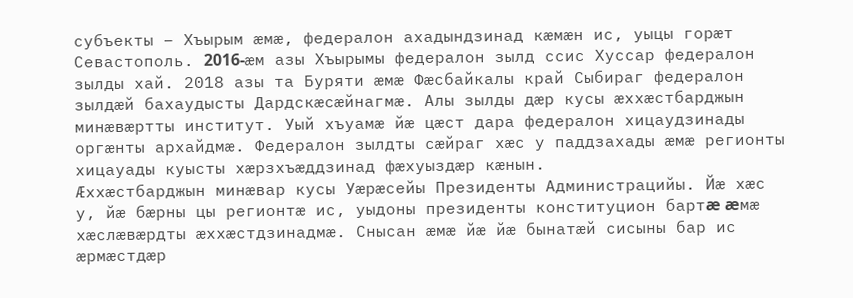субъекты – Хъырым æмæ, федералон ахадындзинад кæмæн ис, уыцы горæт Севастополь. 2016-æм азы Хъырымы федералон зылд ссис Хуссар федералон зылды хай. 2018 азы та Буряти æмæ Фæсбайкалы край Сыбираг федералон зылдæй бахаудысты Дардскæсæйнагмæ. Алы зылды дæр кусы æххæстбарджын минæвæртты институт. Уый хъуамæ йæ цæст дара федералон хицаудзинады оргæнты архайдмæ. Федералон зылдты сæйраг хæс у паддзахады æмæ регионты хицауады куысты хæрзхъæддзинад фæхуыздæр кæнын.
Æххæстбарджын минæвар кусы Уæрæсейы Президенты Администрацийы. Йæ хæс у, йæ бæрны цы регионтæ ис, уыдоны президенты конституцион бартæ æмæ хæслæвæрдты æххæстдзинадмæ. Снысан æмæ йæ йæ бынатæй сисыны бар ис æрмæстдæр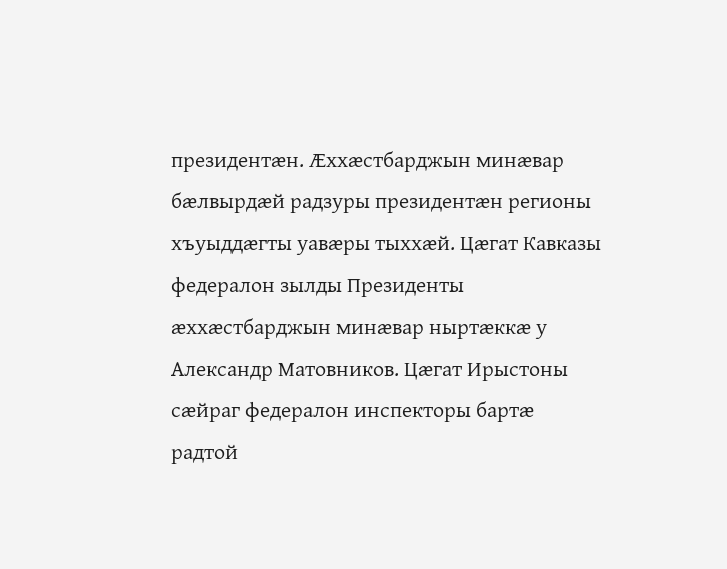президентæн. Æххæстбарджын минæвар бæлвырдæй радзуры президентæн регионы хъуыддæгты уавæры тыххæй. Цæгат Кавказы федералон зылды Президенты æххæстбарджын минæвар ныртæккæ у Александр Матовников. Цæгат Ирыстоны сæйраг федералон инспекторы бартæ радтой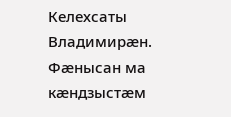Келехсаты Владимирæн. Фæнысан ма кæндзыстæм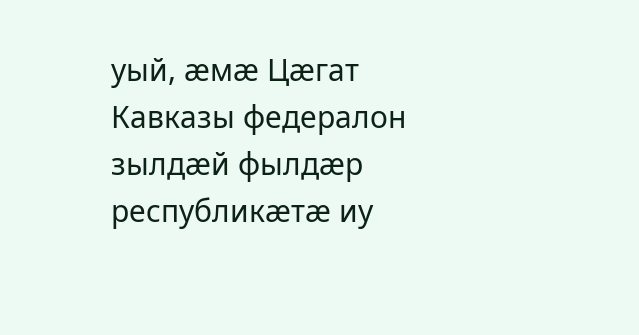уый, æмæ Цæгат Кавказы федералон зылдæй фылдæр республикæтæ иу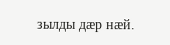зылды дæр нæй.